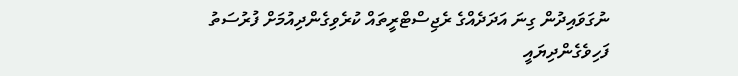ނުގަވައިދުން ގިނަ އަދަދެއްގެ ރެޖިސްޓްރީތައް ކުރެވިގެންދިއުމަށް ފުރުސަތު ފަހިވެގެންދިޔައީ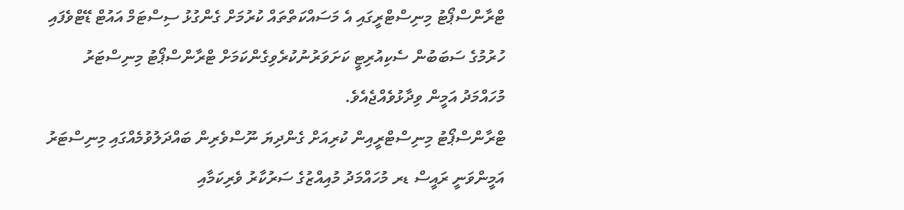ޓްރާންސްޕޯޓު މިނިސްޓްރީގައި އެ މަސައްކަތްތައް ކުރުމަށް ގެންގުޅު ސިސްޓަމް އައުޓް ޑޭޓްވެފައި ހުރުމުގެ ސަބަބުން ސެކިއުރިޓީ ކަށަވަރުނުކުރެވިގެންކަމަށް ޓްރާންސްޕޯޓު މިނިސްޓަރު މުހައްމަދު އަމީން ވިދާޅުވެއްޖެއެވެ.
ޓްރާންސްޕޯޓު މިނިސްޓްރީއިން ކުރިއަށް ގެންދިޔަ ނޫސްވެރިން ބައްދަލުވުމެއްގައި މިނިސްޓަރު އަމީންވަނީ ރައީސް ޑރ މުހައްމަދު މުއިއްޒުގެ ސަރުކާރު ވެރިކަމާއި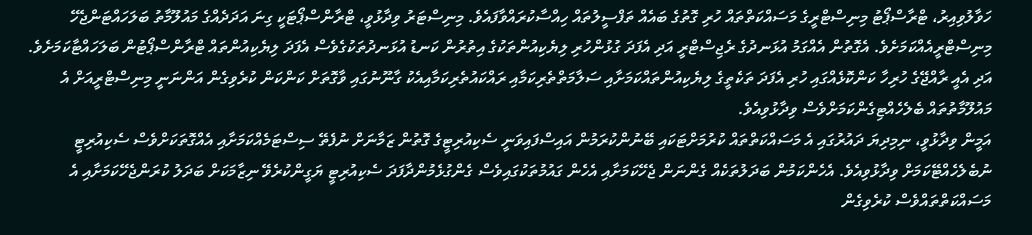ހަވާލުވިއިރު، ޓްރާސްޕޯޓު މިނިސްޓްރީގެ މަސައްކަތްތައް ހުރި ގޮތުގެ ބައެއް ތަފްސީލުތައް ހިއްސާކުރައްވާފައެވެ. މިނިސްޓަރު ވިދާޅުވީ، ޓްރާންސްޕޯޓަކީ ގިނަ އަދަދެއްގެ މައުލޫމާތު ބަލަހައްޓަންޖެހޭ މިނިސްޓްރީއެއްކަމަށެވެ. އެގޮތުން އެއްގަމު އުޅަނދުގެ ރެޖިސްޓްރީ އަދި އެފަދަ ގުޅުންހުރި ލިޔެކިއުންތަކުގެ އިތުރުން ކަނޑު އުޅަނދުތަކުގެވެސް އެފަދަ ލިޔެކިއުންތައް ޓްރާންސްޕޯޓުން ބަލަހައްޓާކަމަށެވެ. އަދި އެއީ ރާއްޖޭގެ ހުރިހާ ކަންކޮޅެއްގައި ހުރި އެފަދަ ތަކެތީގެ ލިޔެކިއުންތައްކަމަށާއި ސަލާމަތްތެރިކަމާއި ރައްކައުތެރިކަމާއިއެކު ގާނޫނުގައި ވާގޮތަށް ކަންކަން ކުރެވިގެން އަންނަނީ މިނިސްޓްރީއަށް އެ މައުލޫމާތުތައް ބެލެހެއްޓިގެންކަމަށްވެސް ވިދާޅުވިއެވެ.
އަމީން ވިދާޅުވީ، ނިމިދިޔަ ދައުރުގައި އެ މަސައްކަތްތައް ކުރުމަށްޓަކައި ބޭނުންކުރަމުން އައިސްފައިވަނީ ސެކިއުރިޓީގެ ގޮތުން ޒަމާނަށް ނުފެތޭ ސިސްޓަމެއްކަމަށާއި އެއްގޮތަކަށްވެސް ސެކިއުރިޓީ ނުބެލެހެއްޓޭކަމަށް ވިދާޅުވިއެވެ. އެހެންކަމުން ބަދަލުތަކެއް ގެންނަން ޖެހޭކަމަށާއި އެހެން ގައުމުތަކުގައިވެސް ގެންގުޅެމުންދާފަދަ ސެކިއުރިޓީ ޔަގީންކުރެވޭ ނިޒާމަކަށް ބަދަލު ކުރަންޖެހޭކަމަށާއި އެ މަސައްކަތްތައްވެސް ކުރެވިގެން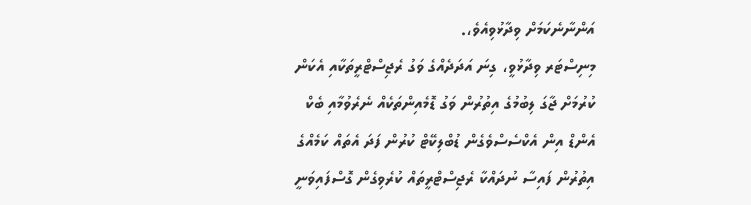އަންނާނެކަމަށް ވިދާޅުވިއެވެ،.
މިނިސްޓަރ ވިދާޅުވީ، ގިނަ އަދަދެއްގެ ވަގު ރެޖިސްޓްރީތަކާއި އެކަން ކުރުމަށް ޖާގަ ލިބުމުގެ އިތުރުން ވަގު ޑޮމެއިންތަކެއް ނެރެވުމާއި ބެކް އެންޑް އިން އެކްސެސްވެގެން ޑުބްލިކޭޓް ކުރުން ފަދަ އެތައް ކަމެއްގެ އިތުރުން ފައިސާ ނުދައްކާ ރެޖިސްޓްރީތައް ކުރެވިގެން ގޮސްފައިވަނީ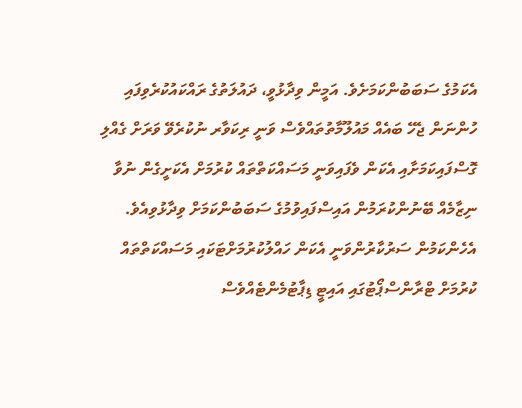އެކަމުގެ ސަބަބުންކަމަށެވެ. އަމީން ވިދާޅުވީ، ދައުލަތުގެ ރައްކައުކުރެވިފައި ހުންނަން ޖެހޭ ބައެއް މައުލޫމާތުތައްވެސް ވަނީ ރިކަވާރ ނުކުރެވޭ ވަރަށް ގެއްލި ގޮސްފައިކަމަށާއި އެކަން ވެފައިވަނީ މަސައްކަތްތައް ކުރުމަށް އެކަށީގެން ނުވާ ނިޒާމެއް ބޭނުންކުރަމުން އައިސްފައިވުމުގެ ސަބަބުންކަމަށް ވިދާޅުވިއެވެ.
އެހެންކަމުން ސަރުކާރުންވަނީ އެކަން ހައްލުކުރުމަށްޓަކައި މަސައްކަތްތައް ކުރުމަށް ޓްރާންސްޕޯޓުގައި އައިޓީ ޑިޕާޓުމެންޓެއްވެސް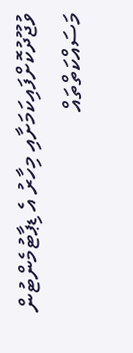ވުޖޫދުކޮށްފައިކަމަށާއި މިހާރު އެ ޑިޕާޓުމެންޓުން މަސައްކަތްތައް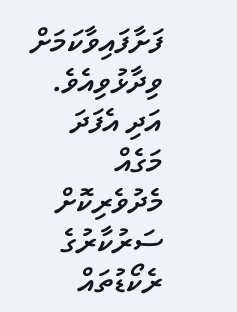ފަށާފައިވާކަމަށް ވިދާޅުވިއެވެ. އަދި އެފަދަ މަގެއް މެދުވެރިކޮށް ސަރުކާރުގެ ރެކޯޑުތައް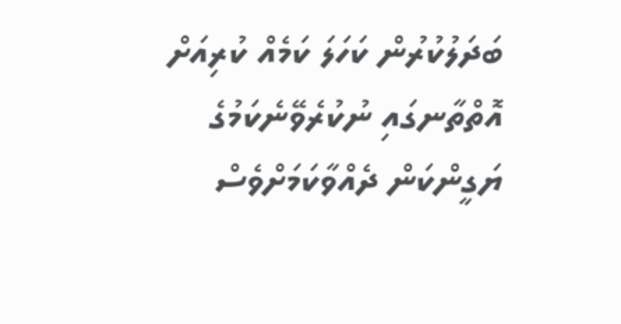ބަދަލުކުރުން ކަހަލަ ކަމެއް ކުރިއަށް އޮތްތާނގައި ނުކުރެވޭނެކަމުގެ ޔަގީންކަން ދެއްވާކަމަށްވެސް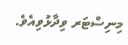މިނިސްޓަރ ވިދާޅުވިއެވެ.